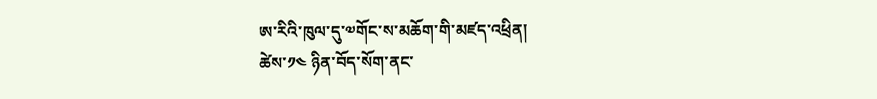ཨ་རིའི་ཁུལ་དུ་༧གོང་ས་མཆོག་གི་མཛད་འཕྲིན།
ཚེས་༡༤ ཉིན་བོད་སོག་ནང་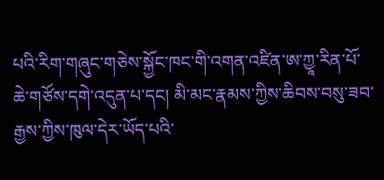པའི་རིག་གཞུང་གཅེས་སྐྱོང་ཁང་གི་འགན་འཛིན་ཨ་ཀྱཱ་རིན་པོ་ཆེ་གཙོས་དགེ་འདུན་པ་དང། མི་མང་རྣམས་ཀྱིས་ཆིབས་བསུ་ཟབ་རྒྱས་ཀྱིས་ཁུལ་དེར་ཡོད་པའི་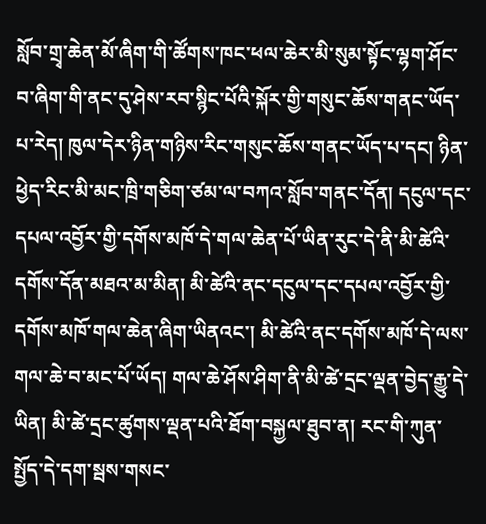སློབ་གྲྭ་ཆེན་མོ་ཞིག་གི་ཚོགས་ཁང་ཕལ་ཆེར་མི་སུམ་སྟོང་ལྷག་ཤོང་བ་ཞིག་གི་ནང་དུ་ཤེས་རབ་སྙིང་པོའི་སྐོར་གྱི་གསུང་ཆོས་གནང་ཡོད་པ་རེད། ཁུལ་དེར་ཉིན་གཉིས་རིང་གསུང་ཆོས་གནང་ཡོད་པ་དང། ཉིན་ཕྱེད་རིང་མི་མང་ཁྲི་གཅིག་ཙམ་ལ་བཀའ་སློབ་གནང་དོན། དངུལ་དང་དཔལ་འབྱོར་གྱི་དགོས་མཁོ་དེ་གལ་ཆེན་པོ་ཡིན་རུང་དེ་ནི་མི་ཚེའི་དགོས་དོན་མཐའ་མ་མིན། མི་ཚེའི་ནང་དངུལ་དང་དཔལ་འབྱོར་གྱི་དགོས་མཁོ་གལ་ཆེན་ཞིག་ཡིནའང་། མི་ཚེའི་ནང་དགོས་མཁོ་དེ་ལས་གལ་ཆེ་བ་མང་པོ་ཡོད། གལ་ཆེ་ཤོས་ཤིག་ནི་མི་ཚེ་དྲང་ལྡན་བྱེད་རྒྱུ་དེ་ཡིན། མི་ཚེ་དྲང་ཚུགས་ལྡན་པའི་ཐོག་བསྐྱལ་ཐུབ་ན། རང་གི་ཀུན་སྤྱོད་དེ་དག་སྦས་གསང་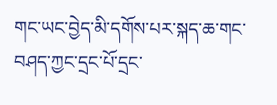གང་ཡང་བྱེད་མི་དགོས་པར་སྐད་ཆ་གང་བཤད་ཀྱང་དྲང་པོ་དྲང་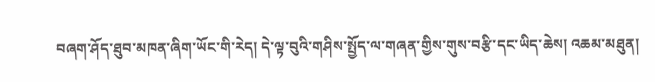བཞག་ཤོད་ཐུབ་མཁན་ཞིག་ཡོང་གི་རེད། དེ་ལྟ་བུའི་གཤིས་སྤྱོད་ལ་གཞན་གྱིས་གུས་བརྩི་དང་ཡིད་ཆེས། འཆམ་མཐུན།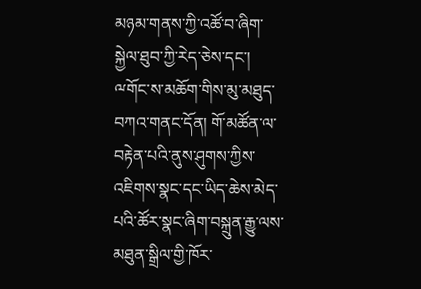མཉམ་གནས་ཀྱི་འཚོ་བ་ཞིག་སྐྱེལ་ཐུབ་ཀྱི་རེད་ཅེས་དང་།
ྋགོང་ས་མཆོག་གིས་མུ་མཐུད་བཀའ་གནང་དོན། གོ་མཚོན་ལ་བརྟེན་པའི་ནུས་ཤུགས་ཀྱིས་འཇིགས་སྣང་དང་ཡིད་ཆེས་མེད་པའི་ཚོར་སྣང་ཞིག་བསྐྲུན་རྒྱུ་ལས་མཐུན་སྒྲིལ་གྱི་ཁོར་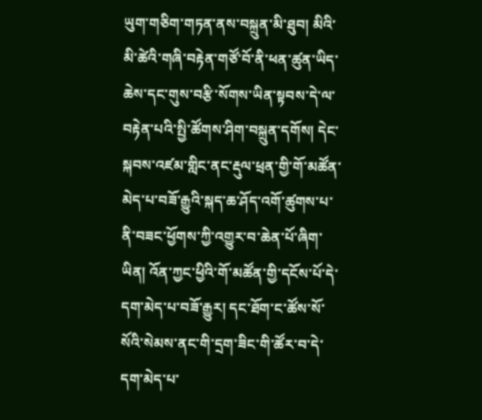ཡུག་གཅིག་གཏན་ནས་བསྐྲུན་མི་ཐུབ། མིའི་མི་ཚེའི་གཞི་བརྟེན་གཙོ་བོ་ནི་ཕན་ཚུན་ཡིད་ཆེས་དང་གུས་བརྩི་སོགས་ཡིན་སྟབས་དེ་ལ་བརྟེན་པའི་སྤྱི་ཚོགས་ཤིག་བསྐྲུན་དགོས། དེང་སྐབས་འཛམ་གླིང་ནང་རྡུལ་ཕྲན་གྱི་གོ་མཚོན་མེད་པ་བཟོ་རྒྱུའི་སྐད་ཆ་ཤོད་འགོ་ཚུགས་པ་ནི་བཟང་ཕྱོགས་ཀྱི་འགྱུར་བ་ཆེན་པོ་ཞིག་ཡིན། འོན་ཀྱང་ཕྱིའི་གོ་མཚོན་གྱི་དངོས་པོ་དེ་དག་མེད་པ་བཟོ་རྒྱུར། དང་ཐོག་ང་ཚོས་སོ་སོའི་སེམས་ནང་གི་དྲག་ཟིང་གི་ཚོར་བ་དེ་དག་མེད་པ་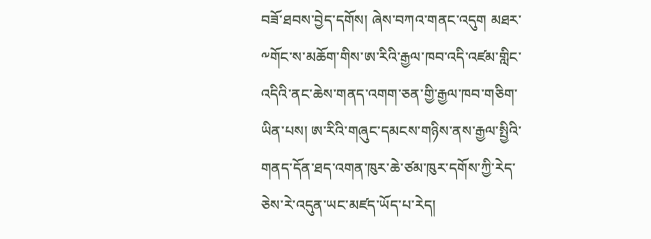བཟོ་ཐབས་བྱེད་དགོས། ཞེས་བཀའ་གནང་འདུག མཐར་༸གོང་ས་མཆོག་གིས་ཨ་རིའི་རྒྱལ་ཁབ་འདི་འཛམ་གླིང་འདིའི་ནང་ཆེས་གནད་འགག་ཅན་གྱི་རྒྱལ་ཁབ་གཅིག་ཡིན་པས། ཨ་རིའི་གཞུང་དམངས་གཉིས་ནས་རྒྱལ་སྤྱིའི་གནད་དོན་ཐད་འགན་ཁུར་ཆེ་ཙམ་ཁུར་དགོས་ཀྱི་རེད་ཅེས་རེ་འདུན་ཡང་མཛད་ཡོད་པ་རེད།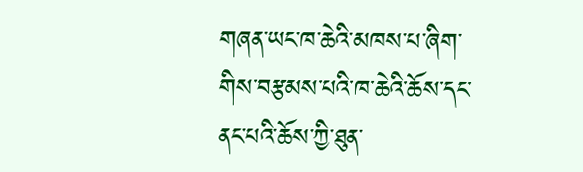གཞན་ཡང་ཁ་ཆེའི་མཁས་པ་ཞིག་གིས་བརྩམས་པའི་ཁ་ཆེའི་ཆོས་དང་ནང་པའི་ཆོས་ཀྱི་ཐུན་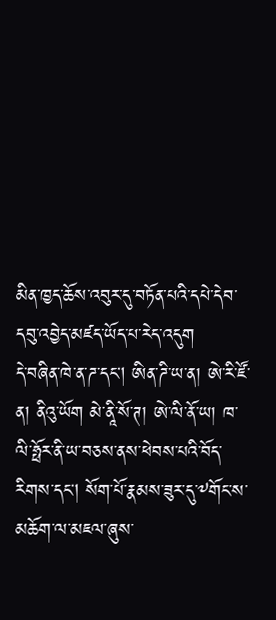མིན་ཁྱད་ཆོས་འབུར་དུ་བཏོན་པའི་དཔེ་དེབ་དབུ་འབྱེད་མཛད་ཡོད་པ་རེད་འདུག
དེ་བཞིན་ཁེ་ན་ཌ་དང། ཨིན་ཌི་ཡ་ན། ཨེ་རི་ཛོ་ན། ནིའུ་ཡོག མེ་ནཱི་སོ་ཊ། ཨེ་ལི་ནོ་ཡ། ཁ་ལི་ཧྥོར་ནི་ཡ་བཅས་ནས་ཕེབས་པའི་བོད་རིགས་དང། སོག་པོ་རྣམས་ཟུར་དུ་༸གོང་ས་མཆོག་ལ་མཇལ་ཞུས་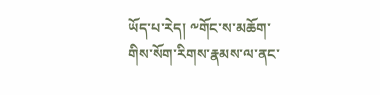ཡོད་པ་རེད། ༸གོང་ས་མཆོག་གིས་སོག་རིགས་རྣམས་ལ་ནང་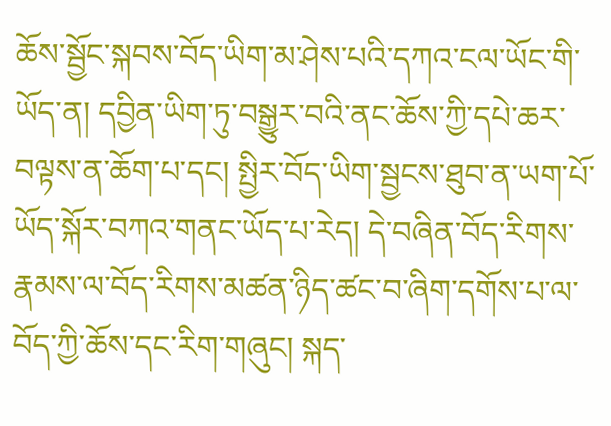ཆོས་སྦྱོང་སྐབས་བོད་ཡིག་མ་ཤེས་པའི་དཀའ་ངལ་ཡོང་གི་ཡོད་ན། དབྱིན་ཡིག་ཏུ་བསྒྱུར་བའི་ནང་ཆོས་ཀྱི་དཔེ་ཆར་བལྟས་ན་ཆོག་པ་དང། སྤྱིར་བོད་ཡིག་སྦྱངས་ཐུབ་ན་ཡག་པོ་ཡོད་སྐོར་བཀའ་གནང་ཡོད་པ་རེད། དེ་བཞིན་བོད་རིགས་རྣམས་ལ་བོད་རིགས་མཚན་ཉིད་ཚང་བ་ཞིག་དགོས་པ་ལ་བོད་ཀྱི་ཆོས་དང་རིག་གཞུང། སྐད་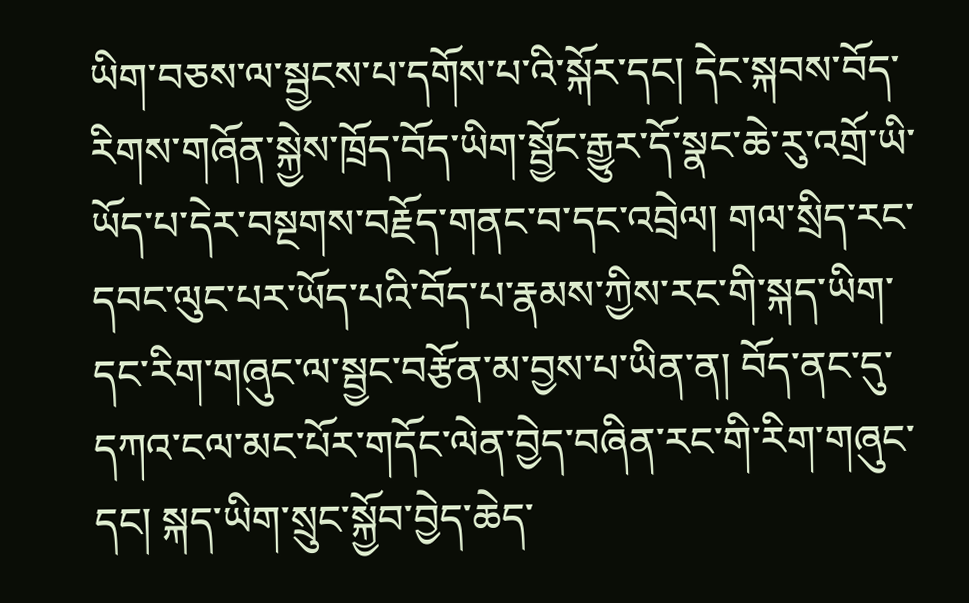ཡིག་བཅས་ལ་སྦྱངས་པ་དགོས་པ་འི་སྐོར་དང། དེང་སྐབས་བོད་རིགས་གཞོན་སྐྱེས་ཁྲོད་བོད་ཡིག་སྦྱོང་རྒྱུར་དོ་སྣང་ཆེ་རུ་འགྲོ་ཡི་ཡོད་པ་དེར་བསྔགས་བརྗོད་གནང་བ་དང་འབྲེལ། གལ་སྲིད་རང་དབང་ལུང་པར་ཡོད་པའི་བོད་པ་རྣམས་ཀྱིས་རང་གི་སྐད་ཡིག་དང་རིག་གཞུང་ལ་སྦྱང་བརྩོན་མ་བྱས་པ་ཡིན་ན། བོད་ནང་དུ་དཀའ་ངལ་མང་པོར་གདོང་ལེན་བྱེད་བཞིན་རང་གི་རིག་གཞུང་དང། སྐད་ཡིག་སྲུང་སྐྱོབ་བྱེད་ཆེད་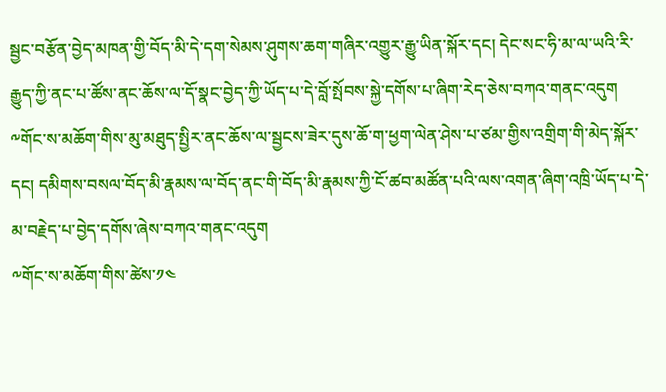སྦྱང་བརྩོན་བྱེད་མཁན་གྱི་བོད་མི་དེ་དག་སེམས་ཤུགས་ཆག་གཞིར་འགྱུར་རྒྱུ་ཡིན་སྐོར་དང། དེང་སང་ཧི་མ་ལ་ཡའི་རི་རྒྱུད་ཀྱི་ནང་པ་ཚོས་ནང་ཆོས་ལ་དོ་སྣང་བྱེད་ཀྱི་ཡོད་པ་དེ་བློ་སྤོབས་སྐྱེ་དགོས་པ་ཞིག་རེད་ཅེས་བཀའ་གནང་འདུག ༸གོང་ས་མཆོག་གིས་མུ་མཐུད་སྤྱིར་ནང་ཆོས་ལ་སྦྱངས་ཟེར་དུས་ཆོ་ག་ཕྱག་ལེན་ཤེས་པ་ཙམ་གྱིས་འགྲིག་གི་མེད་སྐོར་དང། དམིགས་བསལ་བོད་མི་རྣམས་ལ་བོད་ནང་གི་བོད་མི་རྣམས་ཀྱི་ངོ་ཚབ་མཚོན་པའི་ལས་འགན་ཞིག་འཁྲི་ཡོད་པ་དེ་མ་བརྗེད་པ་བྱེད་དགོས་ཞེས་བཀའ་གནང་འདུག
༸གོང་ས་མཆོག་གིས་ཚེས་༡༤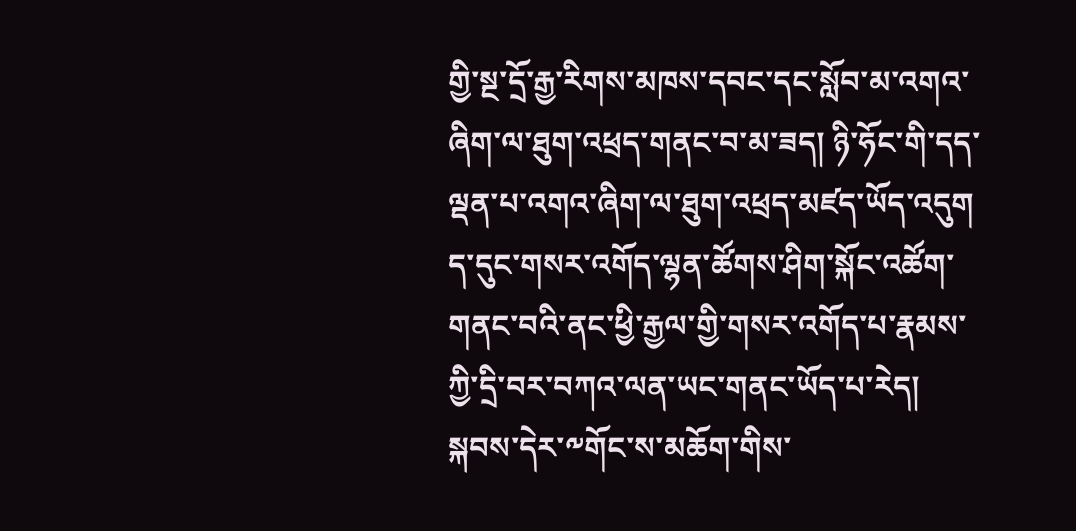གྱི་སྔ་དྲོ་རྒྱ་རིགས་མཁས་དབང་དང་སློབ་མ་འགའ་ཞིག་ལ་ཐུག་འཕྲད་གནང་བ་མ་ཟད། ཉི་ཧོང་གི་དད་ལྡན་པ་འགའ་ཞིག་ལ་ཐུག་འཕྲད་མཛད་ཡོད་འདུག ད་དུང་གསར་འགོད་ལྷན་ཚོགས་ཤིག་སྐོང་འཚོག་གནང་བའི་ནང་ཕྱི་རྒྱལ་གྱི་གསར་འགོད་པ་རྣམས་ཀྱི་དྲི་བར་བཀའ་ལན་ཡང་གནང་ཡོད་པ་རེད། སྐབས་དེར་༸གོང་ས་མཆོག་གིས་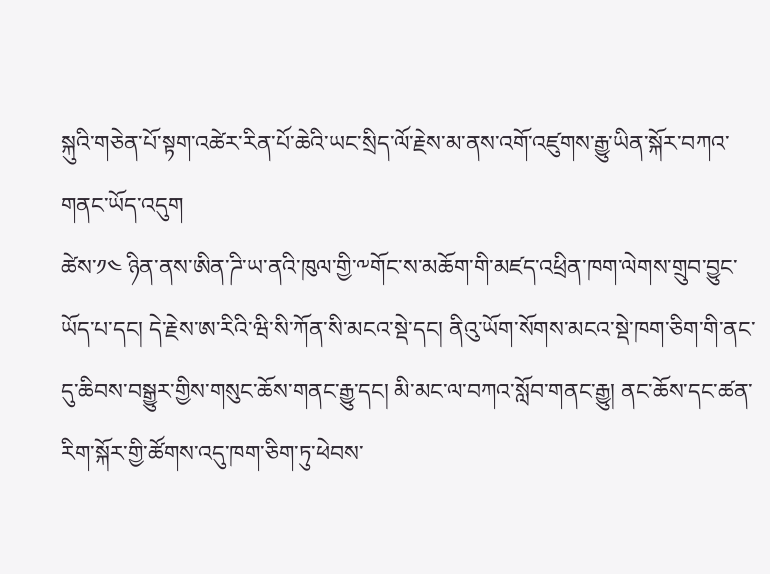སྐུའི་གཅེན་པོ་སྟག་འཚེར་རིན་པོ་ཆེའི་ཡང་སྲིད་ལོ་རྗེས་མ་ནས་འགོ་འཛུགས་རྒྱུ་ཡིན་སྐོར་བཀའ་གནང་ཡོད་འདུག
ཚེས་༡༤ ཉིན་ནས་ཨིན་ཌི་ཡ་ནའི་ཁུལ་གྱི་༸གོང་ས་མཆོག་གི་མཛད་འཕྲིན་ཁག་ལེགས་གྲུབ་བྱུང་ཡོད་པ་དང། དེ་རྗེས་ཨ་རིའི་ཝི་སི་ཀོན་སི་མངའ་སྡེ་དང། ནིའུ་ཡོག་སོགས་མངའ་སྡེ་ཁག་ཅིག་གི་ནང་དུ་ཆིབས་བསྒྱུར་གྱིས་གསུང་ཆོས་གནང་རྒྱུ་དང། མི་མང་ལ་བཀའ་སློབ་གནང་རྒྱུ། ནང་ཆོས་དང་ཚན་རིག་སྐོར་གྱི་ཚོགས་འདུ་ཁག་ཅིག་ཏུ་ཕེབས་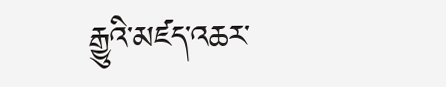རྒྱུའི་མཛད་འཆར་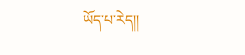ཡོད་པ་རེད།།